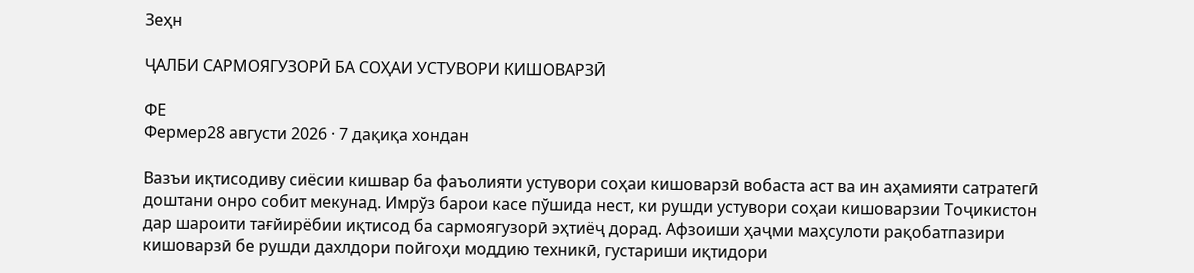Зеҳн

ҶАЛБИ САРМОЯГУЗОРӢ БА СОҲАИ УСТУВОРИ КИШОВАРЗӢ

ФЕ
Фермер28 августи 2026 · 7 дақиқа хондан

Вазъи иқтисодиву сиёсии кишвар ба фаъолияти устувори соҳаи кишоварзӣ вобаста аст ва ин аҳамияти сатратегӣ доштани онро собит мекунад. Имрўз барои касе пўшида нест, ки рушди устувори соҳаи кишоварзии Тоҷикистон дар шароити тағйирёбии иқтисод ба сармоягузорӣ эҳтиёҷ дорад. Афзоиши ҳаҷми маҳсулоти рақобатпазири кишоварзӣ бе рушди дахлдори пойгоҳи моддию техникӣ, густариши иқтидори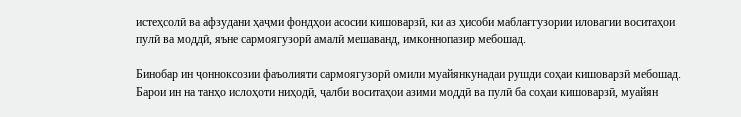истеҳсолӣ ва афзудани ҳаҷми фондҳои асосии кишоварзӣ, ки аз ҳисоби маблағгузории иловагии воситаҳои пулӣ ва моддӣ, яъне сармоягузорӣ амалӣ мешаванд, имконнопазир мебошад.

Бинобар ин ҷонноксозии фаъолияти сармоягузорӣ омили муайянкунадаи рушди соҳаи кишоварзӣ мебошад. Барои ин на танҳо ислоҳоти ниҳодӣ, ҷалби воситаҳои азими моддӣ ва пулӣ ба соҳаи кишоварзӣ, муайян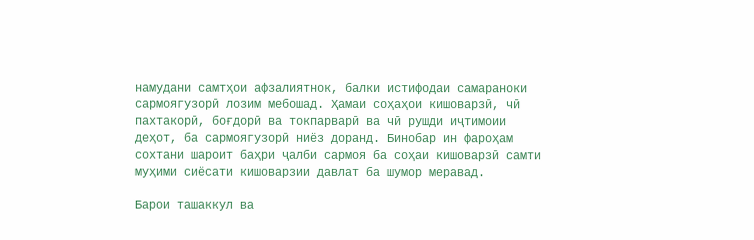намудани самтҳои афзалиятнок, балки истифодаи самараноки сармоягузорӣ лозим мебошад. Ҳамаи соҳаҳои кишоварзӣ, чӣ пахтакорӣ, боғдорӣ ва токпарварӣ ва чӣ рушди иҷтимоии деҳот, ба сармоягузорӣ ниёз доранд. Бинобар ин фароҳам сохтани шароит баҳри ҷалби сармоя ба соҳаи кишоварзӣ самти муҳими сиёсати кишоварзии давлат ба шумор меравад.

Барои ташаккул ва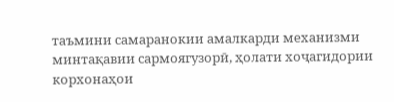таъмини самаранокии амалкарди механизми минтақавии сармоягузорӣ, ҳолати хоҷагидории корхонаҳои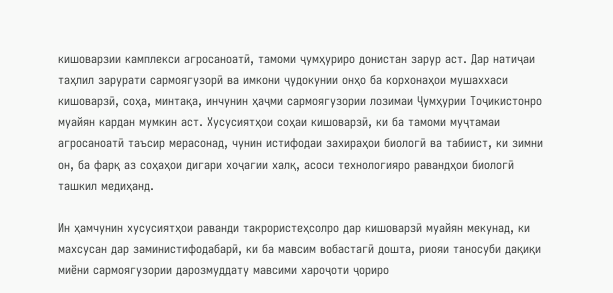кишоварзии камплекси агросаноатӣ, тамоми ҷумҳуриро донистан зарур аст. Дар натиҷаи таҳлил зарурати сармоягузорӣ ва имкони ҷудокунии онҳо ба корхонаҳои мушаххаси кишоварзӣ, соҳа, минтақа, инчунин ҳаҷми сармоягузории лозимаи Ҷумҳурии Тоҷикистонро муайян кардан мумкин аст. Хусусиятҳои соҳаи кишоварзӣ, ки ба тамоми муҷтамаи агросаноатӣ таъсир мерасонад, чунин истифодаи захираҳои биологӣ ва табиист, ки зимни он, ба фарқ аз соҳаҳои дигари хоҷагии халқ, асоси технологияро равандҳои биологӣ ташкил медиҳанд.

Ин ҳамчунин хусусиятҳои раванди такрористеҳсолро дар кишоварзӣ муайян мекунад, ки махсусан дар заминистифодабарӣ, ки ба мавсим вобастагӣ дошта, риояи таносуби дақиқи миёни сармоягузории дарозмуддату мавсими хароҷоти ҷориро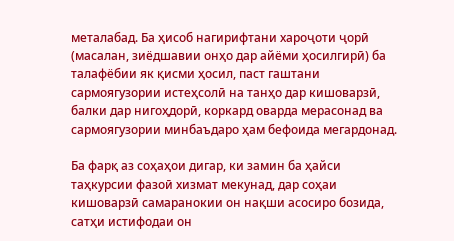металабад. Ба ҳисоб нагирифтани хароҷоти ҷорӣ (масалан, зиёдшавии онҳо дар айёми ҳосилгирӣ) ба талафёбии як қисми ҳосил, паст гаштани сармоягузории истеҳсолӣ на танҳо дар кишоварзӣ, балки дар нигоҳдорӣ, коркард оварда мерасонад ва сармоягузории минбаъдаро ҳам бефоида мегардонад.

Ба фарқ аз соҳаҳои дигар, ки замин ба ҳайси таҳкурсии фазоӣ хизмат мекунад, дар соҳаи кишоварзӣ самаранокии он нақши асосиро бозида, сатҳи истифодаи он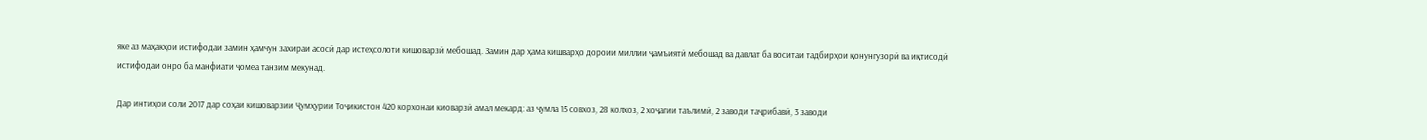яке аз маҳакҳои истифодаи замин ҳамчун захираи асосӣ дар истеҳсолоти кишоварзӣ мебошад. Замин дар ҳама кишварҳо дороии миллии ҷамъиятӣ мебошад ва давлат ба воситаи тадбирҳои қонунгузорӣ ва иқтисодӣ истифодаи онро ба манфиати ҷомеа танзим мекунад.

Дар интиҳои соли 2017 дар соҳаи кишоварзии Ҷумҳурии Тоҷикистон 420 корхонаи киоварзӣ амал мекард: аз ҷумла 15 совхоз, 28 колхоз, 2 хоҷагии таълимӣ, 2 заводи таҷрибавӣ, 3 заводи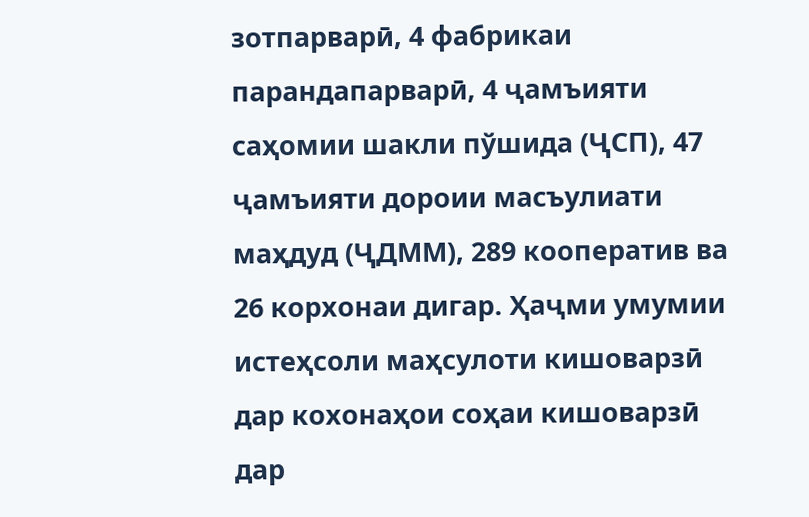зотпарварӣ, 4 фабрикаи парандапарварӣ, 4 ҷамъияти саҳомии шакли пўшида (ҶСП), 47 ҷамъияти дороии масъулиати маҳдуд (ҶДММ), 289 кооператив ва 26 корхонаи дигар. Ҳаҷми умумии истеҳсоли маҳсулоти кишоварзӣ дар кохонаҳои соҳаи кишоварзӣ дар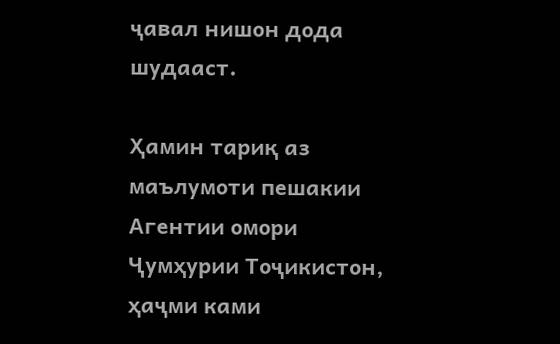ҷавал нишон дода шудааст.

Ҳамин тариқ аз маълумоти пешакии Агентии омори Ҷумҳурии Тоҷикистон, ҳаҷми ками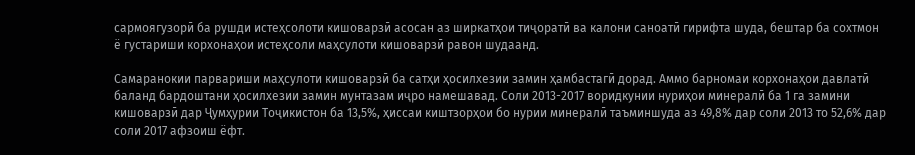сармоягузорӣ ба рушди истеҳсолоти кишоварзӣ асосан аз ширкатҳои тиҷоратӣ ва калони саноатӣ гирифта шуда, бештар ба сохтмон ё густариши корхонаҳои истеҳсоли маҳсулоти кишоварзӣ равон шудаанд.

Самаранокии парвариши маҳсулоти кишоварзӣ ба сатҳи ҳосилхезии замин ҳамбастагӣ дорад. Аммо барномаи корхонаҳои давлатӣ баланд бардоштани ҳосилхезии замин мунтазам иҷро намешавад. Соли 2013-2017 воридкунии нуриҳои минералӣ ба 1 га замини кишоварзӣ дар Ҷумҳурии Тоҷикистон ба 13,5%, ҳиссаи киштзорҳои бо нурии минералӣ таъминшуда аз 49,8% дар соли 2013 то 52,6% дар соли 2017 афзоиш ёфт.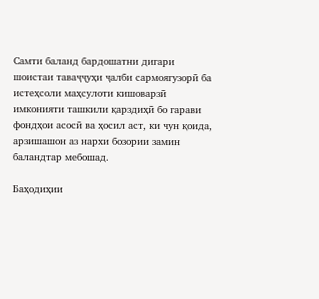Самти баланд бардошатни дигари шоистаи таваҷҷуҳи ҷалби сармоягузорӣ ба истеҳсоли маҳсулоти кишоварзӣ имконияти ташкили қарздиҳӣ бо гарави фондҳои асосӣ ва ҳосил аст, ки чун қоида, арзишашон аз нархи бозории замин баландтар мебошад.

Баҳодиҳии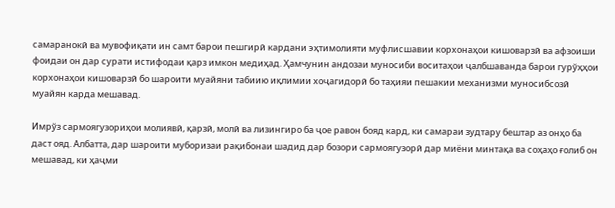самаранокӣ ва мувофиқати ин самт барои пешгирӣ кардани эҳтимолияти муфлисшавии корхонаҳои кишоварзӣ ва афзоиши фоидаи он дар сурати истифодаи қарз имкон медиҳад. Ҳамчунин андозаи муносиби воситаҳои ҷалбшаванда барои гурўҳҳои корхонаҳои кишоварзӣ бо шароити муайяни табиию иқлимии хоҷагидорӣ бо таҳияи пешакии механизми муносибсозӣ муайян карда мешавад.

Имрўз сармоягузориҳои молиявӣ, қарзӣ, молӣ ва лизингиро ба ҷое равон бояд кард, ки самараи зудтару бештар аз онҳо ба даст ояд. Албатта, дар шароити муборизаи рақибонаи шадид дар бозори сармоягузорӣ дар миёни минтақа ва соҳаҳо ғолиб он мешавад, ки ҳаҷми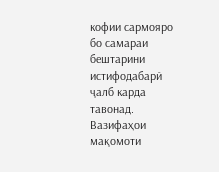кофии сармояро бо самараи бештарини истифодабарӣ ҷалб карда тавонад. Вазифаҳои мақомоти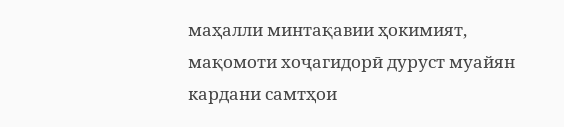маҳалли минтақавии ҳокимият, мақомоти хоҷагидорӣ дуруст муайян кардани самтҳои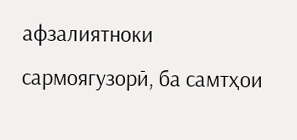афзалиятноки сармоягузорӣ, ба самтҳои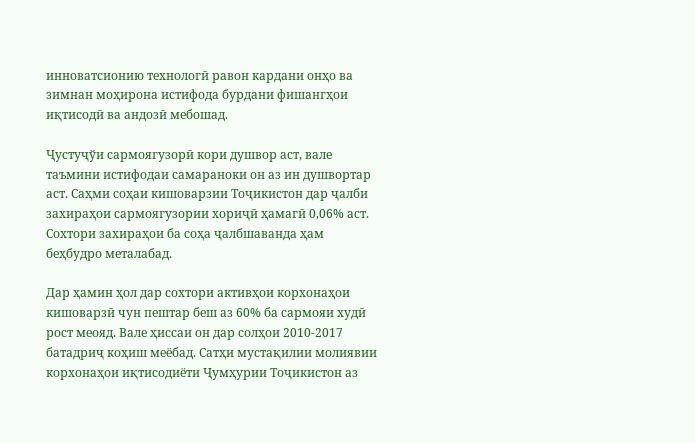инноватсионию технологӣ равон кардани онҳо ва зимнан моҳирона истифода бурдани фишангҳои иқтисодӣ ва андозӣ мебошад.

Ҷустуҷўи сармоягузорӣ кори душвор аст, вале таъмини истифодаи самараноки он аз ин душвортар аст. Саҳми соҳаи кишоварзии Тоҷикистон дар ҷалби захираҳои сармоягузории хориҷӣ ҳамагӣ 0,06% аст. Сохтори захираҳои ба соҳа ҷалбшаванда ҳам беҳбудро металабад.

Дар ҳамин ҳол дар сохтори активҳои корхонаҳои кишоварзӣ чун пештар беш аз 60% ба сармояи худӣ рост меояд. Вале ҳиссаи он дар солҳои 2010-2017 батадриҷ коҳиш меёбад. Сатҳи мустақилии молиявии корхонаҳои иқтисодиёти Ҷумҳурии Тоҷикистон аз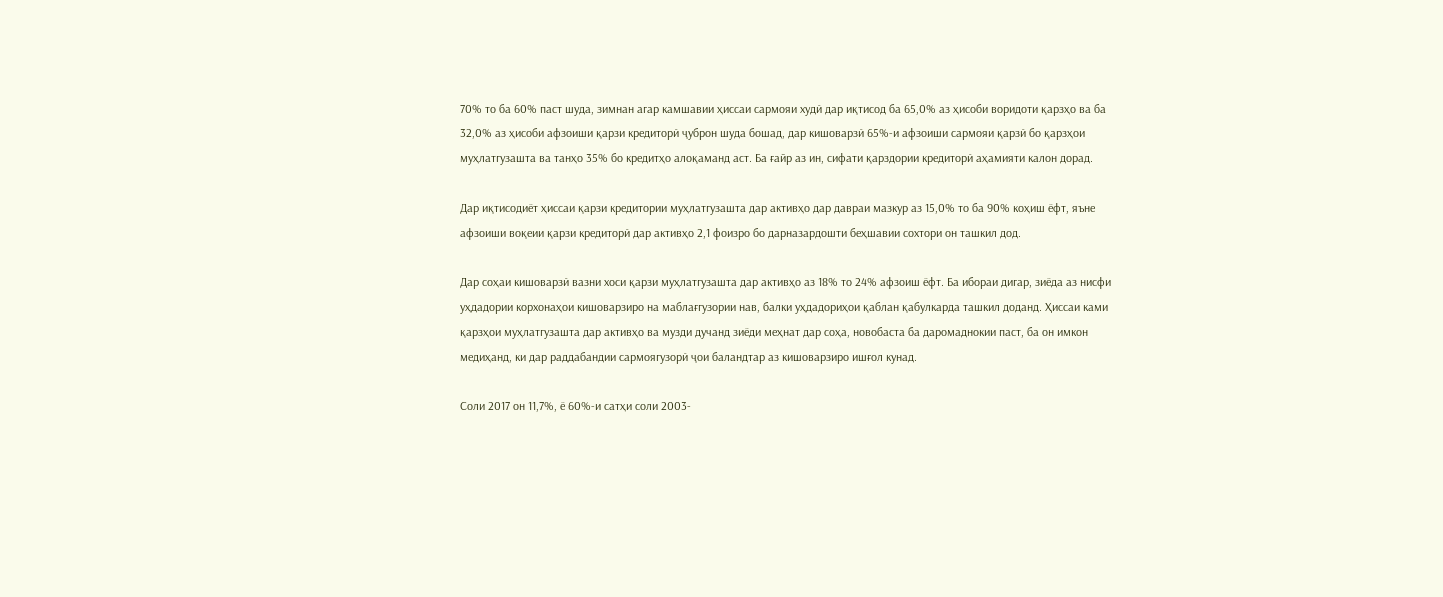70% то ба 60% паст шуда, зимнан агар камшавии ҳиссаи сармояи худӣ дар иқтисод ба 65,0% аз ҳисоби воридоти қарзҳо ва ба 32,0% аз ҳисоби афзоиши қарзи кредиторӣ ҷуброн шуда бошад, дар кишоварзӣ 65%-и афзоиши сармояи қарзӣ бо қарзҳои муҳлатгузашта ва танҳо 35% бо кредитҳо алоқаманд аст. Ба ғайр аз ин, сифати қарздории кредиторӣ аҳамияти калон дорад.

Дар иқтисодиёт ҳиссаи қарзи кредитории муҳлатгузашта дар активҳо дар давраи мазкур аз 15,0% то ба 90% коҳиш ёфт, яъне афзоиши воқеии қарзи кредиторӣ дар активҳо 2,1 фоизро бо дарназардошти беҳшавии сохтори он ташкил дод.

Дар соҳаи кишоварзӣ вазни хоси қарзи муҳлатгузашта дар активҳо аз 18% то 24% афзоиш ёфт. Ба ибораи дигар, зиёда аз нисфи уҳдадории корхонаҳои кишоварзиро на маблағгузории нав, балки уҳдадориҳои қаблан қабулкарда ташкил доданд. Ҳиссаи ками қарзҳои муҳлатгузашта дар активҳо ва музди дучанд зиёди меҳнат дар соҳа, новобаста ба даромаднокии паст, ба он имкон медиҳанд, ки дар раддабандии сармоягузорӣ ҷои баландтар аз кишоварзиро ишғол кунад.

Соли 2017 он 11,7%, ё 60%-и сатҳи соли 2003-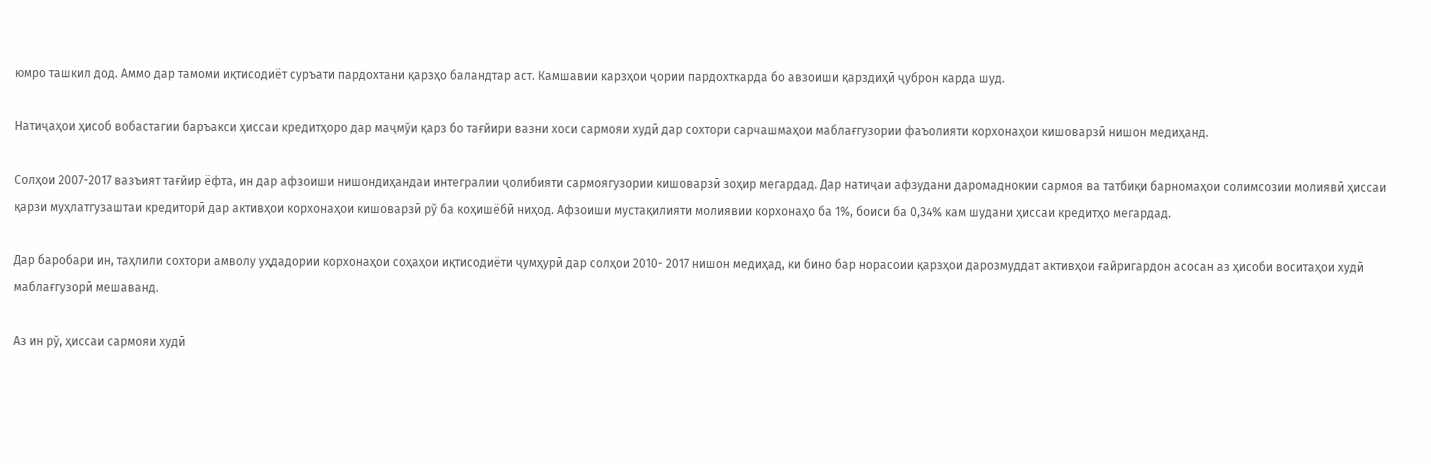юмро ташкил дод. Аммо дар тамоми иқтисодиёт суръати пардохтани қарзҳо баландтар аст. Камшавии карзҳои ҷории пардохткарда бо авзоиши қарздиҳӣ ҷуброн карда шуд.

Натиҷаҳои ҳисоб вобастагии баръакси ҳиссаи кредитҳоро дар маҷмўи қарз бо тағйири вазни хоси сармояи худӣ дар сохтори сарчашмаҳои маблағгузории фаъолияти корхонаҳои кишоварзӣ нишон медиҳанд.

Солҳои 2007-2017 вазъият тағйир ёфта, ин дар афзоиши нишондиҳандаи интегралии ҷолибияти сармоягузории кишоварзӣ зоҳир мегардад. Дар натиҷаи афзудани даромаднокии сармоя ва татбиқи барномаҳои солимсозии молиявӣ ҳиссаи қарзи муҳлатгузаштаи кредиторӣ дар активҳои корхонаҳои кишоварзӣ рў ба коҳишёбӣ ниҳод. Афзоиши мустақилияти молиявии корхонаҳо ба 1%, боиси ба 0,34% кам шудани ҳиссаи кредитҳо мегардад.

Дар баробари ин, таҳлили сохтори амволу уҳдадории корхонаҳои соҳаҳои иқтисодиёти ҷумҳурӣ дар солҳои 2010- 2017 нишон медиҳад, ки бино бар норасоии қарзҳои дарозмуддат активҳои ғайригардон асосан аз ҳисоби воситаҳои худӣ маблағгузорӣ мешаванд.

Аз ин рў, ҳиссаи сармояи худӣ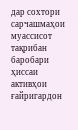дар сохтори сарчашмаҳои муассисот тақрибан баробари ҳиссаи активҳои ғайригардон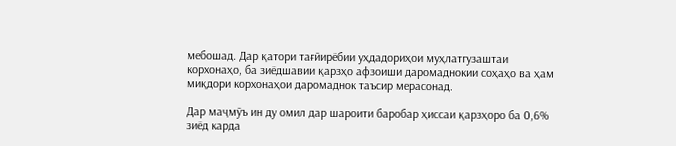мебошад. Дар қатори тағйирёбии уҳдадориҳои муҳлатгузаштаи корхонаҳо, ба зиёдшавии қарзҳо афзоиши даромаднокии соҳаҳо ва ҳам миқдори корхонаҳои даромаднок таъсир мерасонад.

Дар маҷмўъ ин ду омил дар шароити баробар ҳиссаи қарзҳоро ба 0,6% зиёд карда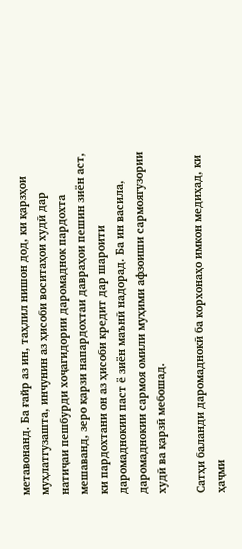метавонанд. Ба ғайр аз ин, таҳлил нишон дод, ки қарзҳои муҳлатгузашта, инчунин аз ҳисоби воситаҳои худӣ дар натиҷаи пешбурди хоҷагидории даромаднок пардохта мешаванд, зеро қарзи напардохтаи давраҳои пешин зиён аст, ки пардохтани он аз ҳисоби кредит дар шароити даромаднокии паст ё зиён маънӣ надорад. Ба ин васила, даромаднокии сармоя омили муҳими афзоиши сармоягузории худӣ ва қарзӣ мебошад.

Сатҳи баланди даромаднокӣ ба корхонаҳо имкон медиҳад, ки ҳаҷми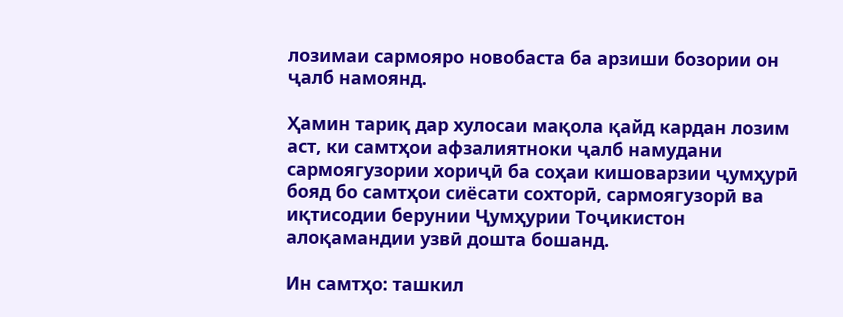лозимаи сармояро новобаста ба арзиши бозории он ҷалб намоянд.

Ҳамин тариқ дар хулосаи мақола қайд кардан лозим аст, ки самтҳои афзалиятноки ҷалб намудани сармоягузории хориҷӣ ба соҳаи кишоварзии ҷумҳурӣ бояд бо самтҳои сиёсати сохторӣ, сармоягузорӣ ва иқтисодии берунии Ҷумҳурии Тоҷикистон алоқамандии узвӣ дошта бошанд.

Ин самтҳо: ташкил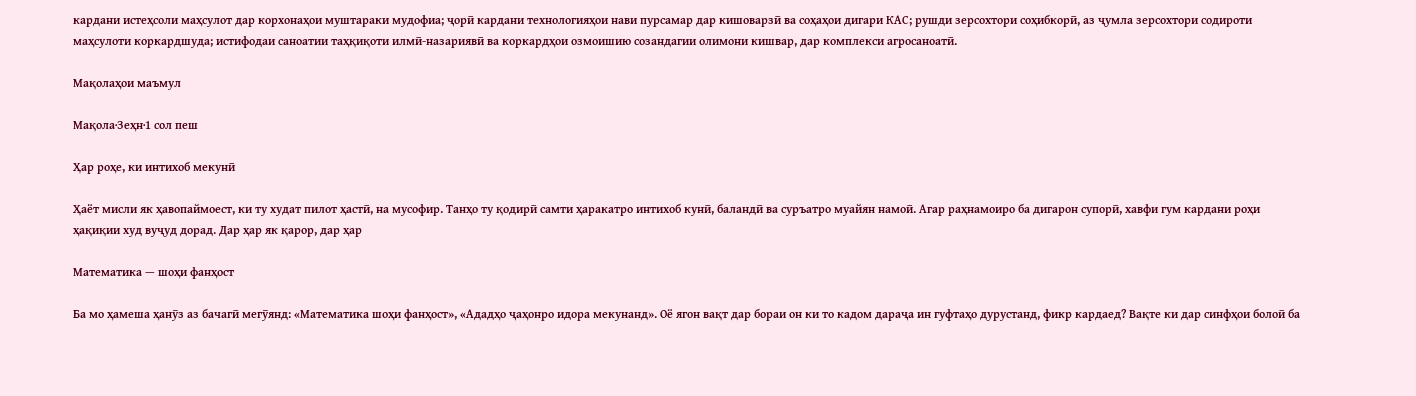кардани истеҳсоли маҳсулот дар корхонаҳои муштараки мудофиа; ҷорӣ кардани технологияҳои нави пурсамар дар кишоварзӣ ва соҳаҳои дигари КАС; рушди зерсохтори соҳибкорӣ, аз ҷумла зерсохтори содироти маҳсулоти коркардшуда; истифодаи саноатии таҳқиқоти илмӣ-назариявӣ ва коркардҳои озмоишию созандагии олимони кишвар, дар комплекси агросаноатӣ.

Мақолаҳои маъмул

Мақола·Зеҳн·1 сол пеш

Ҳар роҳе, ки интихоб мекунӣ

Ҳаёт мисли як ҳавопаймоест, ки ту худат пилот ҳастӣ, на мусофир. Танҳо ту қодирӣ самти ҳаракатро интихоб кунӣ, баландӣ ва суръатро муайян намоӣ. Агар раҳнамоиро ба дигарон супорӣ, хавфи гум кардани роҳи ҳақиқии худ вуҷуд дорад. Дар ҳар як қарор, дар ҳар

Математика — шоҳи фанҳост

Ба мо ҳамеша ҳанӯз аз бачагӣ мегӯянд: «Математика шоҳи фанҳост», «Ададҳо ҷаҳонро идора мекунанд». Оё ягон вақт дар бораи он ки то кадом дараҷа ин гуфтаҳо дурустанд, фикр кардаед? Вақте ки дар синфҳои болоӣ ба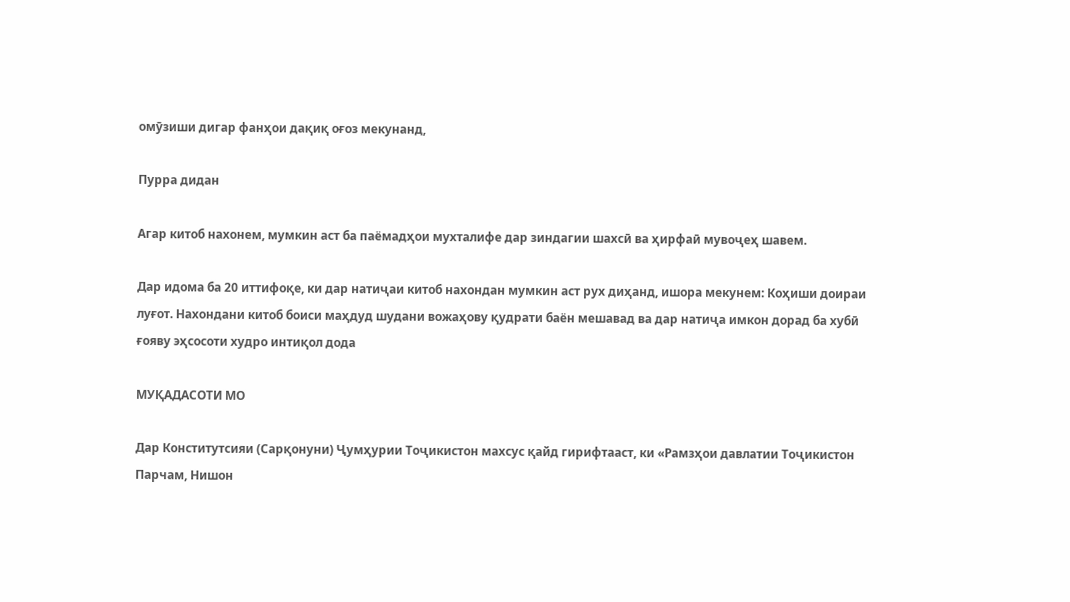омӯзиши дигар фанҳои дақиқ оғоз мекунанд,

Пурра дидан

Агар китоб нахонем, мумкин аст ба паёмадҳои мухталифе дар зиндагии шахсӣ ва ҳирфаӣ мувоҷеҳ шавем.

Дар идома ба 20 иттифоқе, ки дар натиҷаи китоб нахондан мумкин аст рух диҳанд, ишора мекунем: Коҳиши доираи луғот. Нахондани китоб боиси маҳдуд шудани вожаҳову қудрати баён мешавад ва дар натиҷа имкон дорад ба хубӣ ғояву эҳсосоти худро интиқол дода

МУҚАДАСОТИ МО

Дар Конститутсияи (Сарқонуни) Ҷумҳурии Тоҷикистон махсус қайд гирифтааст, ки «Рамзҳои давлатии Тоҷикистон Парчам, Нишон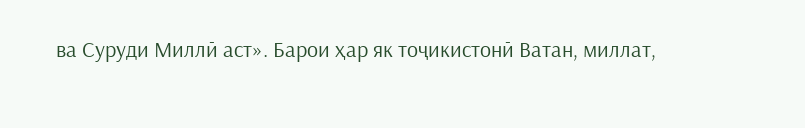ва Суруди Миллӣ аст». Барои ҳар як тоҷикистонӣ Ватан, миллат,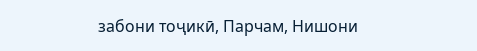забони тоҷикӣ, Парчам, Нишони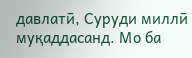давлатӣ, Суруди миллӣ муқаддасанд. Мо ба